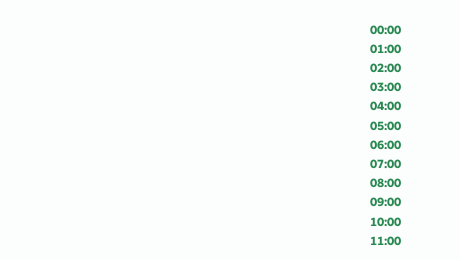00:00
01:00
02:00
03:00
04:00
05:00
06:00
07:00
08:00
09:00
10:00
11:00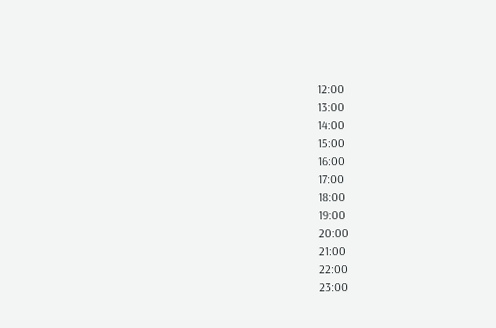12:00
13:00
14:00
15:00
16:00
17:00
18:00
19:00
20:00
21:00
22:00
23:00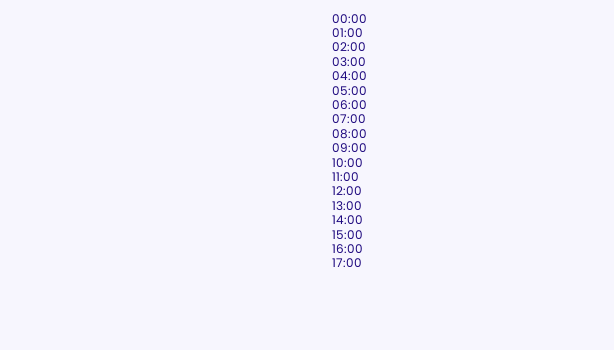00:00
01:00
02:00
03:00
04:00
05:00
06:00
07:00
08:00
09:00
10:00
11:00
12:00
13:00
14:00
15:00
16:00
17:00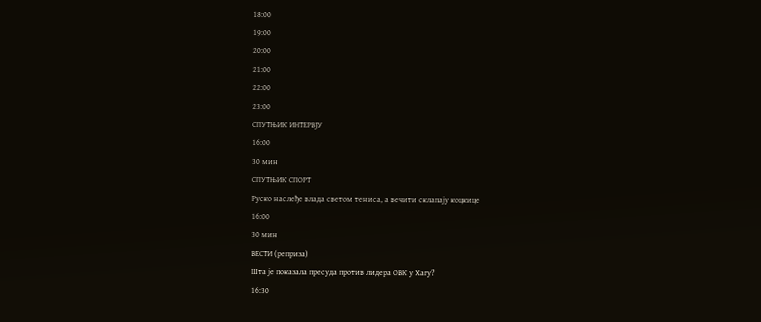18:00
19:00
20:00
21:00
22:00
23:00
СПУТЊИК ИНТЕРВЈУ
16:00
30 мин
СПУТЊИК СПОРТ
Руско наслеђе влада светом тениса, а вечити склапају коцкице
16:00
30 мин
ВЕСТИ (реприза)
Шта је показала пресуда против лидера ОВК у Хагу?
16:30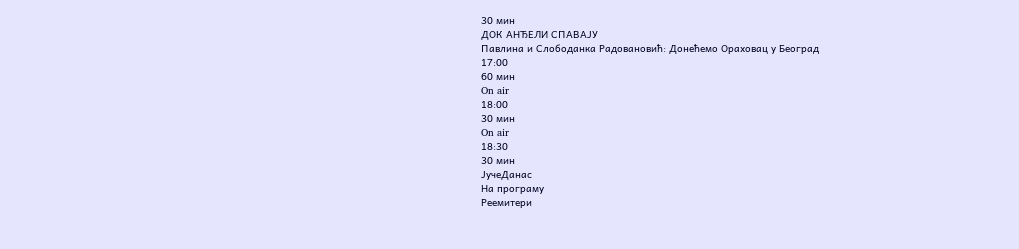30 мин
ДОК АНЂЕЛИ СПАВАЈУ
Павлина и Слободанка Радовановић: Донећемо Ораховац у Београд
17:00
60 мин
On air
18:00
30 мин
On air
18:30
30 мин
ЈучеДанас
На програму
Реемитери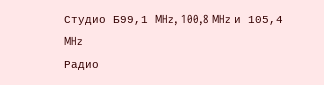Студио Б99,1 MHz, 100,8 MHz и 105,4 MHz
Радио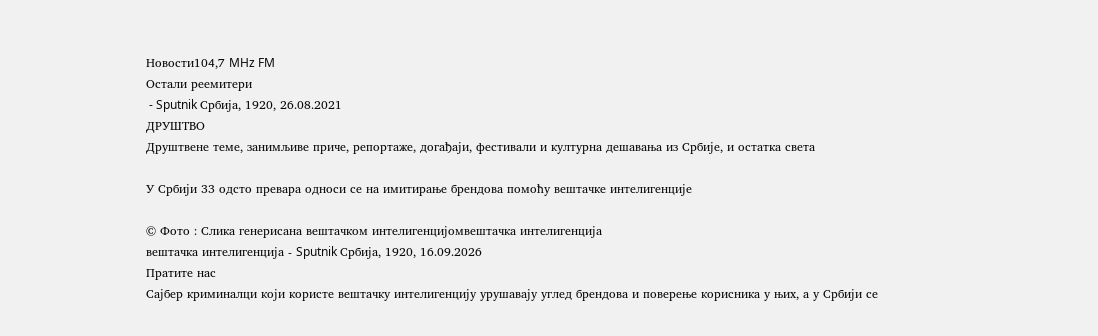Новости104,7 MHz FM
Остали реемитери
 - Sputnik Србија, 1920, 26.08.2021
ДРУШТВО
Друштвене теме, занимљиве приче, репортаже, догађаји, фестивали и културна дешавања из Србије, и остатка света

У Србији 33 одсто превара односи се на имитирање брендова помоћу вештачке интелигенције

© Фото : Слика генерисана вештачком интелигенцијомвештачка интелигенција
вештачка интелигенција - Sputnik Србија, 1920, 16.09.2026
Пратите нас
Сајбер криминалци који користе вештачку интелигенцију урушавају углед брендова и поверење корисника у њих, а у Србији се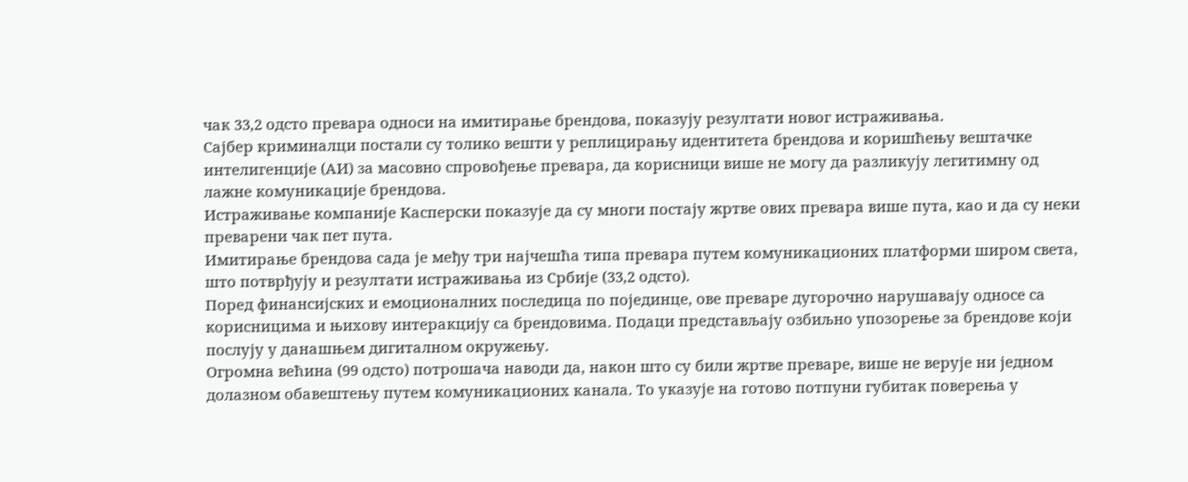чак 33,2 одсто превара односи на имитирање брендова, показују резултати новог истраживања.
Сајбер криминалци постали су толико вешти у реплицирању идентитета брендова и коришћењу вештачке интелигенције (АИ) за масовно спровођење превара, да корисници више не могу да разликују легитимну од лажне комуникације брендова.
Истраживање компаније Касперски показује да су многи постају жртве ових превара више пута, као и да су неки преварени чак пет пута.
Имитирање брендова сада је међу три најчешћа типа превара путем комуникационих платформи широм света, што потврђују и резултати истраживања из Србије (33,2 одсто).
Поред финансијских и емоционалних последица по појединце, ове преваре дугорочно нарушавају односе са корисницима и њихову интеракцију са брендовима. Подаци представљају озбиљно упозорење за брендове који послују у данашњем дигиталном окружењу.
Огромна већина (99 одсто) потрошача наводи да, након што су били жртве преваре, више не верује ни једном долазном обавештењу путем комуникационих канала. То указује на готово потпуни губитак поверења у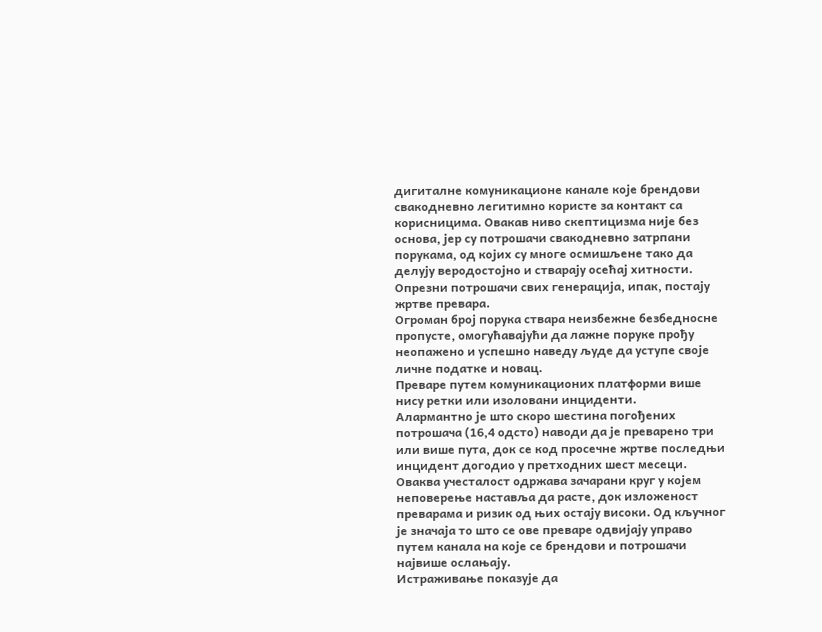дигиталне комуникационе канале које брендови свакодневно легитимно користе за контакт са корисницима. Овакав ниво скептицизма није без основа, јер су потрошачи свакодневно затрпани порукама, од којих су многе осмишљене тако да делују веродостојно и стварају осећај хитности. Опрезни потрошачи свих генерација, ипак, постају жртве превара.
Огроман број порука ствара неизбежне безбедносне пропусте, омогућавајући да лажне поруке прођу неопажено и успешно наведу људе да уступе своје личне податке и новац.
Преваре путем комуникационих платформи више нису ретки или изоловани инциденти.
Алармантно је што скоро шестина погођених потрошача (16,4 одсто) наводи да је преварено три или више пута, док се код просечне жртве последњи инцидент догодио у претходних шест месеци. Оваква учесталост одржава зачарани круг у којем неповерење наставља да расте, док изложеност преварама и ризик од њих остају високи. Од кључног је значаја то што се ове преваре одвијају управо путем канала на које се брендови и потрошачи највише ослањају.
Истраживање показује да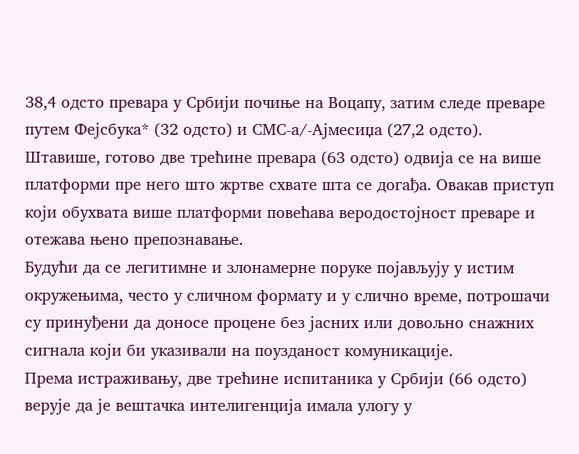38,4 одсто превара у Србији почиње на Воцапу, затим следе преваре путем Фејсбука* (32 одсто) и СМС-а/-Ајмесиџа (27,2 одсто).
Штавише, готово две трећине превара (63 одсто) одвија се на више платформи пре него што жртве схвате шта се догађа. Овакав приступ који обухвата више платформи повећава веродостојност преваре и отежава њено препознавање.
Будући да се легитимне и злонамерне поруке појављују у истим окружењима, често у сличном формату и у слично време, потрошачи су принуђени да доносе процене без јасних или довољно снажних сигнала који би указивали на поузданост комуникације.
Према истраживању, две трећине испитаника у Србији (66 одсто) верује да је вештачка интелигенција имала улогу у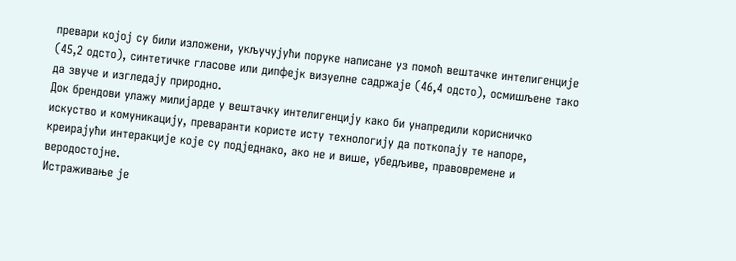превари којој су били изложени, укључујући поруке написане уз помоћ вештачке интелигенције (45,2 одсто), синтетичке гласове или дипфејк визуелне садржаје (46,4 одсто), осмишљене тако да звуче и изгледају природно.
Док брендови улажу милијарде у вештачку интелигенцију како би унапредили корисничко искуство и комуникацију, преваранти користе исту технологију да поткопају те напоре, креирајући интеракције које су подједнако, ако не и више, убедљиве, правовремене и веродостојне.
Истраживање је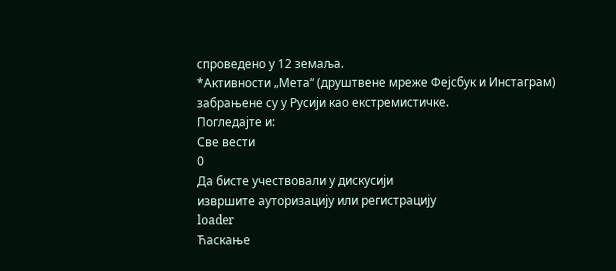спроведено у 12 земаља.
*Активности „Мета“ (друштвене мреже Фејсбук и Инстаграм) забрањене су у Русији као екстремистичке.
Погледајте и:
Све вести
0
Да бисте учествовали у дискусији
извршите ауторизацију или регистрацију
loader
Ћаскање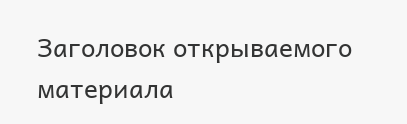Заголовок открываемого материала